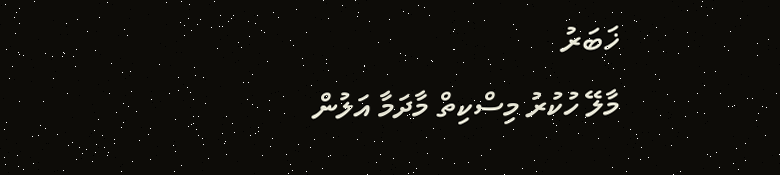ޚަބަރު
މާލޭ ހުކުރު މިސްކިތް މާދަމާ އަލުން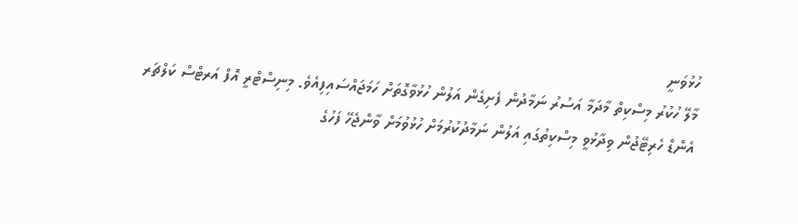ހުޅުވަނީ
މާލޭ ހުކުރު މިސްކިތް މާދަމާ އަސުރު ނަމާދުން ފެށިގެން އަލުން ހުޅުވާގޮތަށް ހަމަޖައްސައިފިއެވެ. މިނިސްޓްރީ އޮފް އަރޓްސް ކަލްޗަރ އެންޑް ހެރިޓޭޖުން ވިދާޅުވީ މިސްކިތުގައި އަލުން ނަމާދުކުރުމަށް ހުޅުވުމަށް ވާންޖެހޭ ފަހުގެ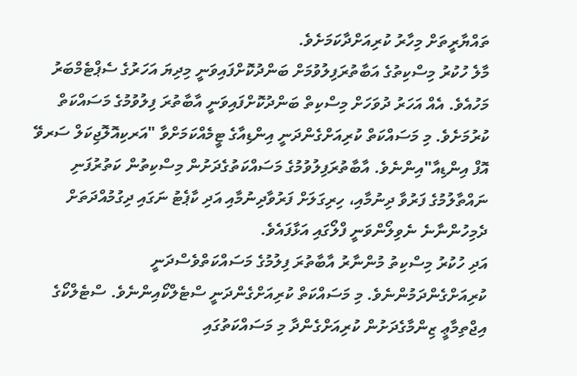ތައްޔާރީތަށް މިހާރު ކުރިއަށްދާކަމަށެވެ.
މާލެ ހުކުރު މިސްކިތުގެ އަބާތުރަފިލުވުމަށް ބަންދުކޮށްފައިވަނީ މިދިޔަ އަހަރުގެ ސެޕްޓެމްބަރު މަހުއެވެ. އެއް އަހަރު ދުވަހަށް މިސްކިތް ބަންދުކޮށްފައިވަނީ އާބާތުރަ ފިލުވުމުގެ މަސައްކަތް ކުރުމަށެވެ. މި މަސައްކަތް ކުރިއަށްގެންދަނީ އިންޑިއާގެ ޓީމެއްކަމަށްވާ "އަރކިއޮލޮޖިކަލް ސަރވޭ އޮފް އިންޑިއާ"އިންނެވެ. އާބާތުރަފިލުވުމުގެ މަސައްކަތުގެދަށުން މިސްކިތުން ކަތުރުފަނި ނައްތާލުމުގެ ފަރުވާ ދިނުމާއި، ހިރިގަލަށް ފަރުވާދިނުމާއި އަދި ކާޕެޓު ނަގައި ދިގުމުއްދަތަށް ދެމިހުންނާނެ ނެވިލޯންވަނީ ފްލޯގައި އަޅާފައެވެ.
އަދި ހުކުރު މިސްކިތު މުންނާރު އާބާތުރަ ފިލުމުގެ މަސައްކަތްވެސްދަނީ ކުރިއަށްގެންދަމުންނެވެ. މި މަސައްކަތް ކުރިއަށްގެންދަނީ ސްޓެލްކޯއިންނެވެ. ސްޓެލްކޯގެ އިޖްތިމާޢީ ޒިންމާގެދަށުން ކުރިއަށްގެންދާ މި މަސައްކަތުގައި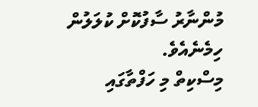މުންނާރު ސާފުކޮށް ކުލަލުން ހިމެނެއެވެ.
މިސްކިތް މި ހަފްތާގައި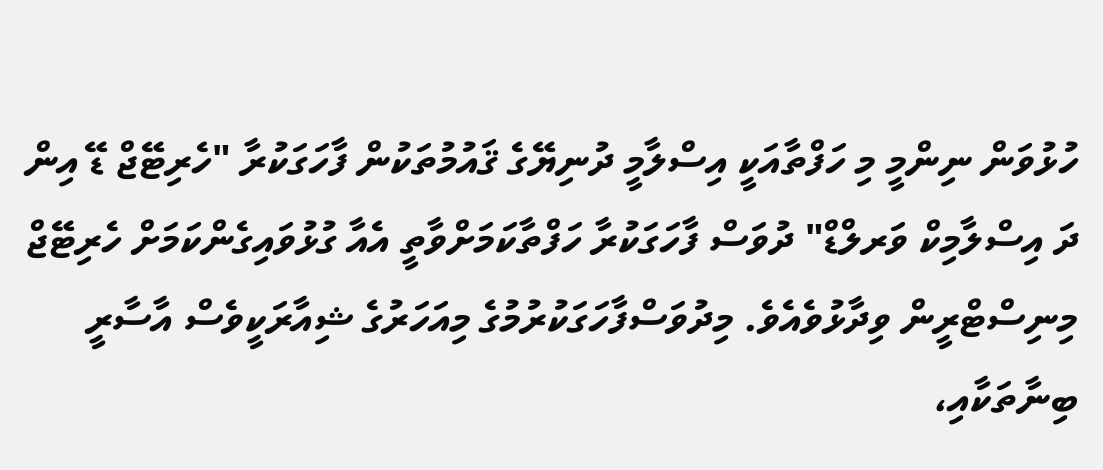ހުޅުވަން ނިންމީ މި ހަފްތާއަކީ އިސްލާމީ ދުނިޔޭގެ ޤައުމުތަކުން ފާހަގަކުރާ "ހެރިޓޭޖް ޑޭ އިން ދަ އިސްލާމިކް ވަރލްޑް" ދުވަސް ފާހަގަކުރާ ހަފްތާކަމަށްވާތީ އެއާ ގުޅުވައިގެންކަމަށް ހެރިޓޭޖް މިނިސްޓްރީން ވިދާޅުވެއެވެ. މިދުވަސްފާހަގަކުރުމުގެ މިއަހަރުގެ ޝިއާރަކީވެސް އާސާރީ ބިނާތަކާއި،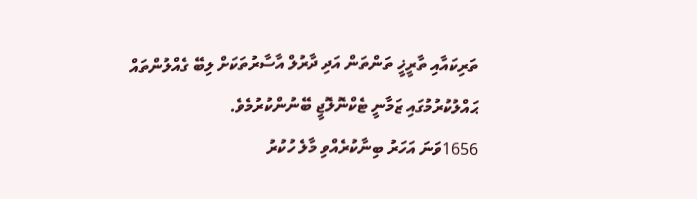ތަރިކައާއި ތާރީޚީ ތަންތަން އަދި ދާރުލް އާސާރުތަކަށް ލިބޭ ގެއްލުންތައް ޙައްލުކުރުމުގައި ޒަމާނީ ޓެކްނޮލޮޖީ ބޭނުންކުރުމެވެ.
1656ވަނަ އަހަރު ބިނާކުރެއްވި މާލެ ހުކުރު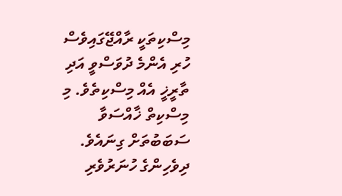މިސްކިތަކީ ރާއްޖޭގައިވެސް ހުރި އެންމެ ދުވަސްވީ އަދި ތާރީޚީ އެއް މިސްކިތެވެ. މި މިސްކިތް ޚާއްސަވާ ސަބަބުތަށް ގިނައެވެ. ދިވެހިންގެ ހުނަރުވެރި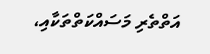އަތްތެރި މަސައްކަތްތަކާއި،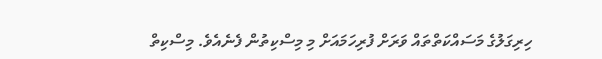ހިރިގަލުގެ މަސައްކަތްތައް ވަރަށް ފުރިހަމައަށް މި މިސްކިތުން ފެނެއެވެ. މިސްކިތް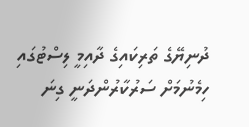ދުނިޔޭގެ ތަރިކައިގެ ދާއިމީ ލިސްޓުގައި ހިމެނުމަށް ސަރުކާރުންދަނީ ގިނަ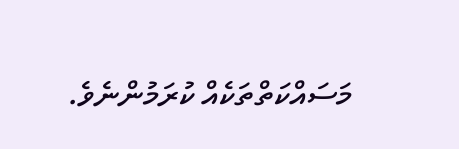މަސައްކަތްތަކެއް ކުރަމުންނެވެ.